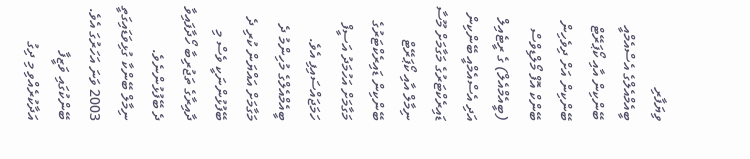ވިޔަފާރި
ބީއެމްއެލްގެ އެސްއެމްއީ ބޭންކިން އާއި ކޯޕަރޭޓް ބޭންކިން އަށް ދިވެހިން
ބޭންކް އޮފް މޯލްޑިވްސް (ބީއެމްއެލް) ގެ ރީޓެއިލް އަދި އެސްއެމްއީ ބޭންކިން ޑައިރެކްޓަރުގެ މަގާމަށް މޫސާ ނިމާލް އާއި ކޯޕަރޭޓް ބޭންކިން ޑައިރެކްޓަރުގެ މަގާމަށް އަހުމަދު އަސީފް ހަމަޖައްސައިފި އެވެ.
ބީއެމްއެލްގެ މުހިންމު ދެ މަގާމަށް އައްޔަން ކުރި ދެ ބޭފުޅުންނަކީ ވެސް މި ދާއިރާގެ ތަޖުރިބާ ހޯދާފައިވާ ދެ ބޭފުޅުންނެވެ.
ނިމާލް ބޭންކާ ގުޅިވަޑައިގަތީ 2003 ވަނަ އަހަރުގަ އެވެ. ބޭންކުގައި ވަޒީފާ އަދާކުރެއްވި މި ދިގު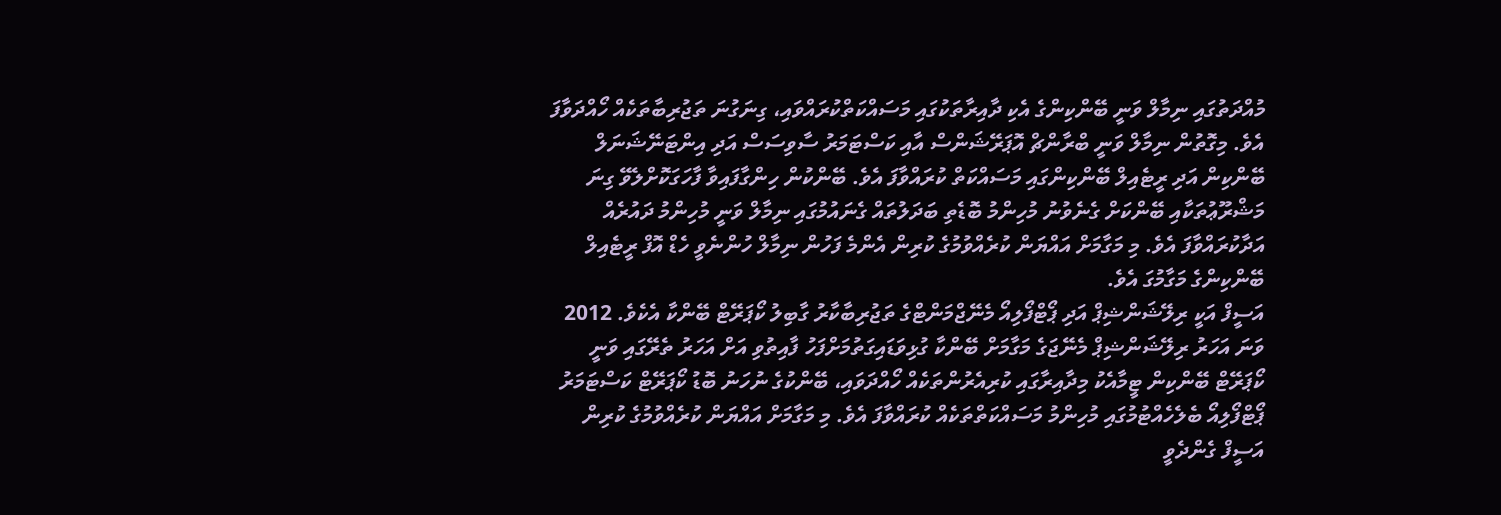މުއްދަތުގައި ނިމާލް ވަނީ ބޭންކިންގެ އެކި ދާއިރާތަކުގައި މަސައްކަތްކުރައްވައި، ގިނަގުނަ ތަޖުރިބާތަކެއް ހޯއްދަވާފަ އެވެ. މިގޮތުން ނިމާލް ވަނީ ބްރާންޗް އޮޕަރޭޝަންސް އާއި ކަސްޓަމަރު ސާވިސަސް އަދި އިންޓަނޭޝަނަލް ބޭންކިން އަދި ރީޓެއިލް ބޭންކިންގައި މަސައްކަތް ކުރައްވާފަ އެވެ. ބޭންކުން ހިންގާފައިވާ ފާހަގަކޮށްލެވޭ ގިނަ މަޝްރޫޢުތަކާއި ބޭންކަށް ގެނެވުނު މުހިންމު ބޮޑެތި ބަދަލުތައް ގެނައުމުގައި ނިމާލް ވަނީ މުހިންމު ދައުރެއް އަދާކުރައްވާފަ އެވެ. މި މަގާމަށް އައްޔަން ކުރެއްވުމުގެ ކުރިން އެންމެ ފަހުން ނިމާލް ހުންނެވީ ހެޑް އޮފް ރީޓެއިލް ބޭންކިންގެ މަގާމުގަ އެވެ.
އަސީފް އަކީ ރިލޭޝަންޝިޕް އަދި ޕޯޓްފޯލިއޯ މެނޭޖްމަންޓްގެ ތަޖުރިބާކާރު ގާބިލު ކޯޕަރޭޓް ބޭންކާ އެކެވެ. 2012 ވަނަ އަހަރު ރިލޭޝަންޝިޕް މެނޭޖަގެ މަގާމަށް ބޭންކާ ގުޅިވަޑައިގަތުމަށްފަހު ފާއިތުވި އަށް އަހަރު ތެރޭގައި ވަނީ ކޯޕަރޭޓް ބޭންކިން ޓީމާއެކު މިދާއިރާގައި ކުރިއެރުންތަކެއް ހޯއްދަވައި، ބޭންކުގެ ނުހަނު ބޮޑު ކޯޕަރޭޓް ކަސްޓަމަރު ޕޯޓްފޯލިއޯ ބެލެހެއްޓުމުގައި މުހިންމު މަސައްކަތްތަކެއް ކުރައްވާފަ އެވެ. މި މަގާމަށް އައްޔަން ކުރެއްވުމުގެ ކުރިން އަސީފް ގެންދެވީ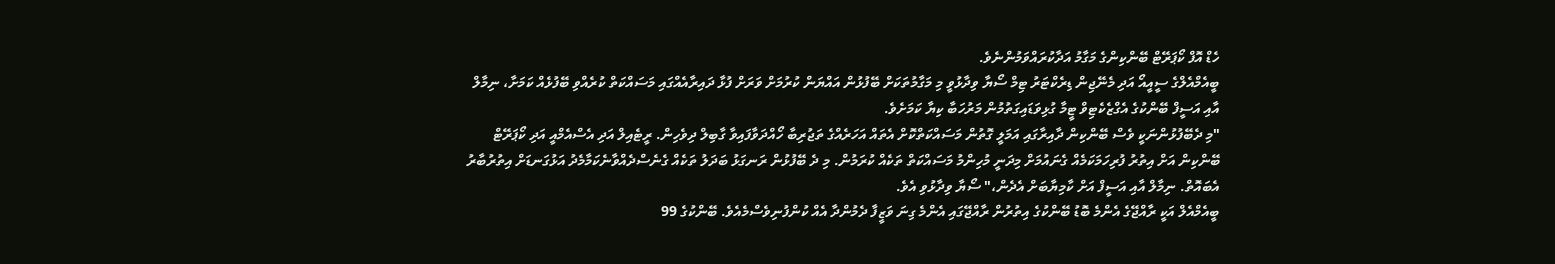ހެޑް އޮފް ކޯޕަރޭޓް ބޭންކިންގެ މަގާމު އަދާކުރައްވަމުންނެވެ.
ބީއެމްއެލްގެ ސީއީއޯ އަދި މެނޭޖިން ޑިރެކްޓަރު ޓިމް ސޯޔާ ވިދާޅުވީ މި މަގާމުތަކަށް ބޭފުޅުން އައްޔަން ކުރުމަށް ވަރަށް ފުޅާ ދައިރާއެއްގައި މަސައްކަތް ކުރެއްވި ބޭފުޅެއް ކަމަށާ، ނިމާލް އާއި އަސީފް ބޭންކުގެ އެގްޒެކެޓިވް ޓީމާ ގުޅިވަޑައިގަތުމުން މަރުހަބާ ކިޔާ ކަމަށެވެ.
"މި ދެބޭފުޅުންނަކީ ވެސް ބޭންކިން ދާއިރާގައި އަމަލީ ގޮތުން މަސައްކަތްކޮށް އެތައް އަހަރެއްގެ ތަޖުރިބާ ހޯއްދަވާފައިވާ ގާބިލް ދިވެހިން. ރީޓެއިލް އަދި އެސްއެމްއީ އަދި ކޯޕަރޭޓް ބޭންކިން އަށް އިތުރު ފުރިހަމަކަމެއް ގެނައުމަށް މިދަނީ މުހިންމު މަސައްކަތް ތަކެއް ކުރަމުން. މި ދެ ބޭފުޅުން ރަނގަޅު ބަދަލު ތަކެއް ގެނެސްދެއްވާނެކަމާމެދު އަޅުގަނޑަށް އިތުރުބާރު އެބައޮތް. ނިމާލް އާއި އަސީފް އަށް ކާމިޔާބަށް އެދެން،" ސޯޔާ ވިދާޅުވި އެވެ.
ބީއެމްއެލް އަކީ ރާއްޖޭގެ އެންމެ ބޮޑު ބޭންކުގެ އިތުރުން ރާއްޖޭގައި އެންމެ ގިނަ ވަޒީފާ ދެމުންދާ އެއް ކުންފުނިވެސްމެއެވެ. ބޭންކުގެ 99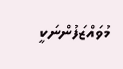މުވައްޒަފުންނަކީ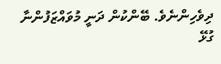ދިވެހިންނެވެ. ބޭންކުން ދަނީ މުވައްޒަފުންނާ ގުޅޭ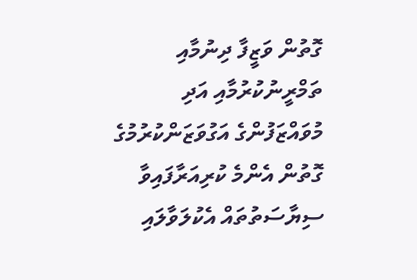ގޮތުން ވަޒީފާ ދިނުމާއި ތަމްރީނުކުރުމާއި އަދި މުވައްޒަފުންގެ އަގުވަޒަންކުރުމުގެ ގޮތުން އެންމެ ކުރިއަރާފައިވާ ސިޔާސަތުތައް އެކުލަވާލައި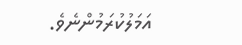އަމަލުކުރަމުންނެވެ.